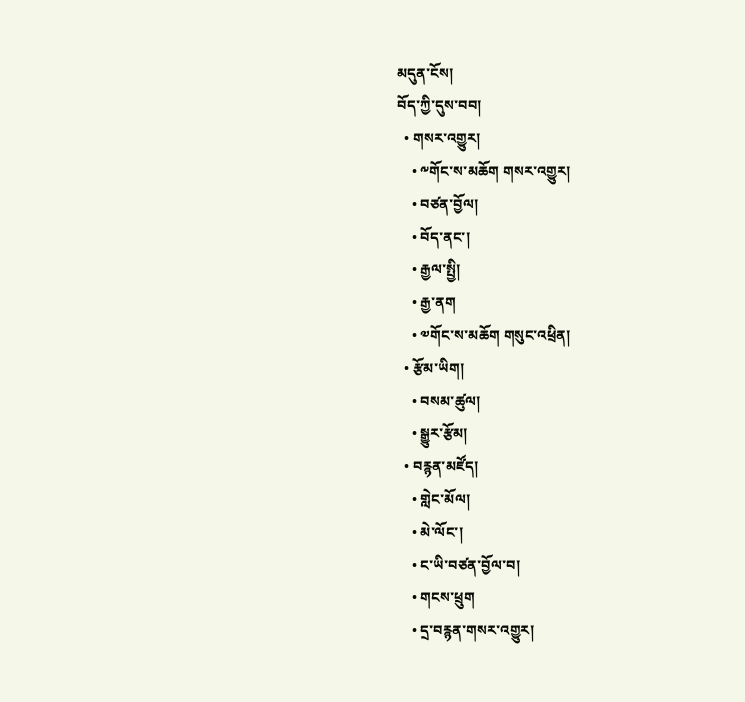མདུན་ངོས།
བོད་ཀྱི་དུས་བབ།
  • གསར་འགྱུར།
    • ༸གོང་ས་མཆོག གསར་འགྱུར།
    • བཙན་བྱོལ།
    • བོད་ནང་།
    • རྒྱལ་སྤྱི།
    • རྒྱ་ནག
    • ༧གོང་ས་མཆོག གསུང་འཕྲིན།
  • རྩོམ་ཡིག།
    • བསམ་ཚུལ།
    • སྒྱུར་རྩོམ།
  • བརྙན་མཛོད།
    • གླེང་མོལ།
    • མེ་ལོང་།
    • ང་ཡི་བཙན་བྱོལ་བ།
    • གངས་ཕྲུག
    • དྲ་བརྙན་གསར་འགྱུར།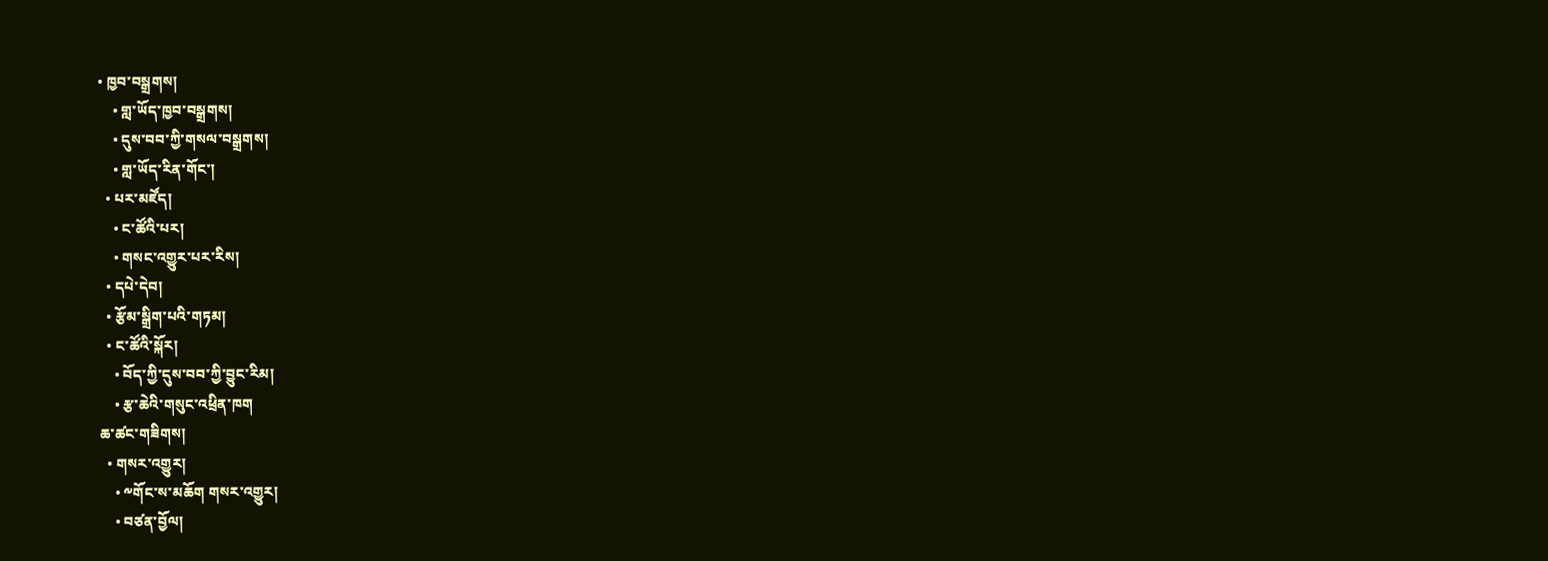• ཁྱབ་བསྒྲགས།
    • གླ་ཡོད་ཁྱབ་བསྒྲགས།
    • དུས་བབ་ཀྱི་གསལ་བསྒྲགས།
    • གླ་ཡོད་རིན་གོང་།
  • པར་མཛོད།
    • ང་ཚོའི་པར།
    • གསང་འགྱུར་པར་རིས།
  • དཔེ་དེབ།
  • རྩོམ་སྒྲིག་པའི་གཏམ།
  • ང་ཚོའི་སྐོར།
    • བོད་ཀྱི་དུས་བབ་ཀྱི་བྱུང་རིམ།
    • རྩ་ཆེའི་གསུང་འཕྲིན་ཁག
ཆ་ཚང་གཟིགས།
  • གསར་འགྱུར།
    • ༸གོང་ས་མཆོག གསར་འགྱུར།
    • བཙན་བྱོལ།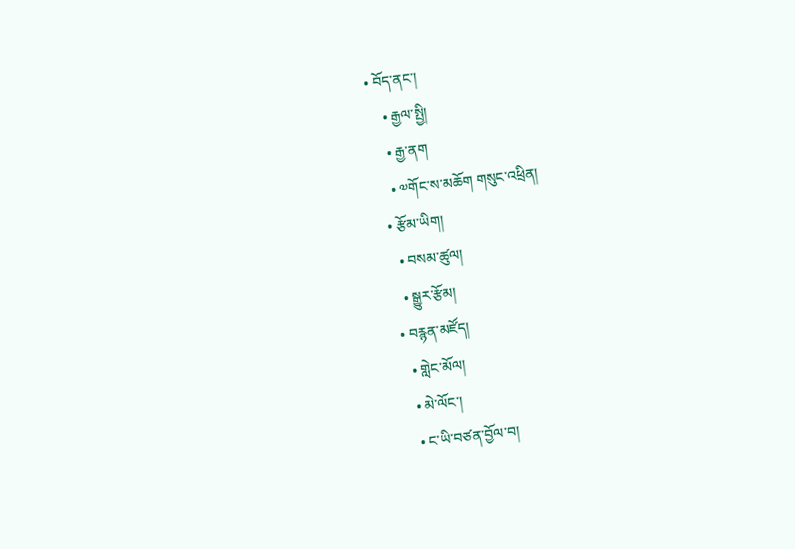• བོད་ནང་།
    • རྒྱལ་སྤྱི།
    • རྒྱ་ནག
    • ༧གོང་ས་མཆོག གསུང་འཕྲིན།
  • རྩོམ་ཡིག།
    • བསམ་ཚུལ།
    • སྒྱུར་རྩོམ།
  • བརྙན་མཛོད།
    • གླེང་མོལ།
    • མེ་ལོང་།
    • ང་ཡི་བཙན་བྱོལ་བ།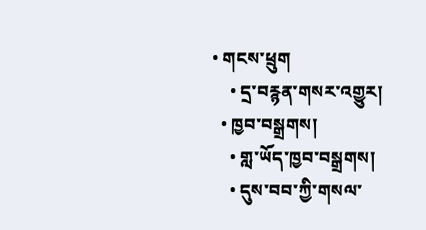• གངས་ཕྲུག
    • དྲ་བརྙན་གསར་འགྱུར།
  • ཁྱབ་བསྒྲགས།
    • གླ་ཡོད་ཁྱབ་བསྒྲགས།
    • དུས་བབ་ཀྱི་གསལ་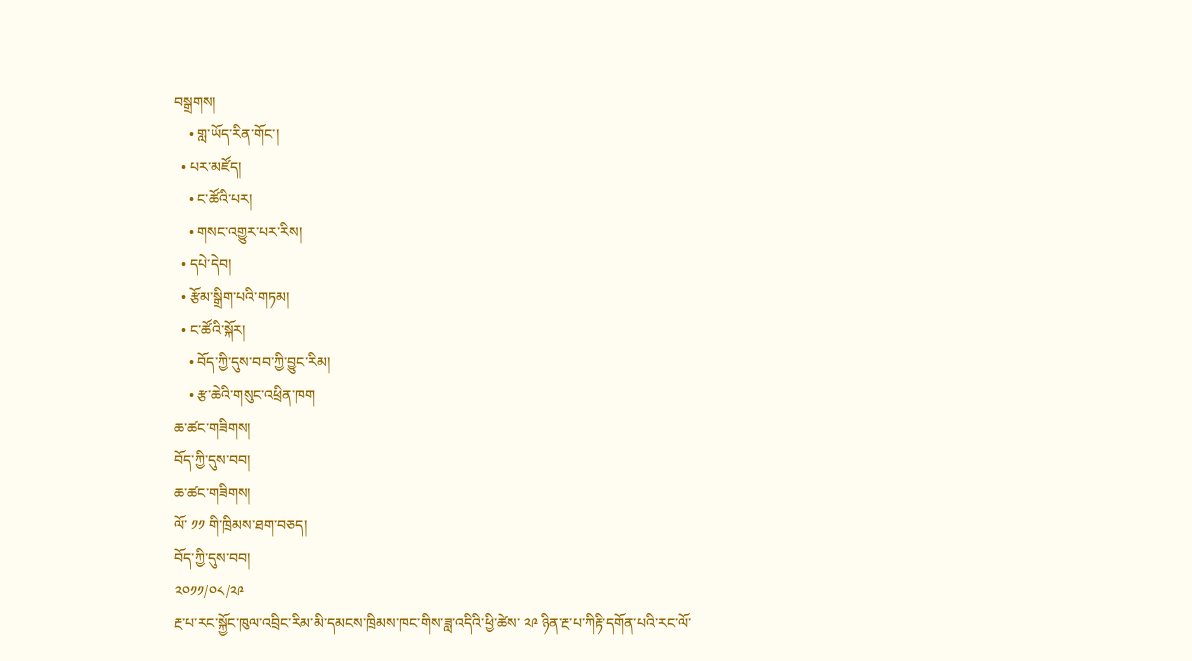བསྒྲགས།
    • གླ་ཡོད་རིན་གོང་།
  • པར་མཛོད།
    • ང་ཚོའི་པར།
    • གསང་འགྱུར་པར་རིས།
  • དཔེ་དེབ།
  • རྩོམ་སྒྲིག་པའི་གཏམ།
  • ང་ཚོའི་སྐོར།
    • བོད་ཀྱི་དུས་བབ་ཀྱི་བྱུང་རིམ།
    • རྩ་ཆེའི་གསུང་འཕྲིན་ཁག
ཆ་ཚང་གཟིགས།
བོད་ཀྱི་དུས་བབ།
ཆ་ཚང་གཟིགས།
ལོ་ ༡༡ གི་ཁྲིམས་ཐག་བཅད།
བོད་ཀྱི་དུས་བབ།
༢༠༡༡/༠༨/༢༩
རྔ་པ་རང་སྐྱོང་ཁུལ་འབྲིང་རིམ་མི་དམངས་ཁྲིམས་ཁང་གིས་ཟླ་འདིའི་ཕྱི་ཚེས་ ༢༩ ཉིན་རྔ་པ་ཀིརྟི་དགོན་པའི་རང་ལོ་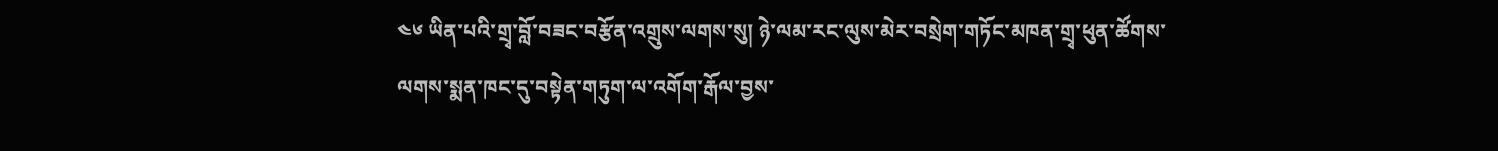༤༦ ཡིན་པའི་གྲྭ་བློ་བཟང་བརྩོན་འགྲུས་ལགས་སུ། ཉེ་ལམ་རང་ལུས་མེར་བསྲེག་གཏོང་མཁན་གྲྭ་ཕུན་ཚོགས་ལགས་སྨན་ཁང་དུ་བསྟེན་གཏུག་ལ་འགོག་རྒོལ་བྱས་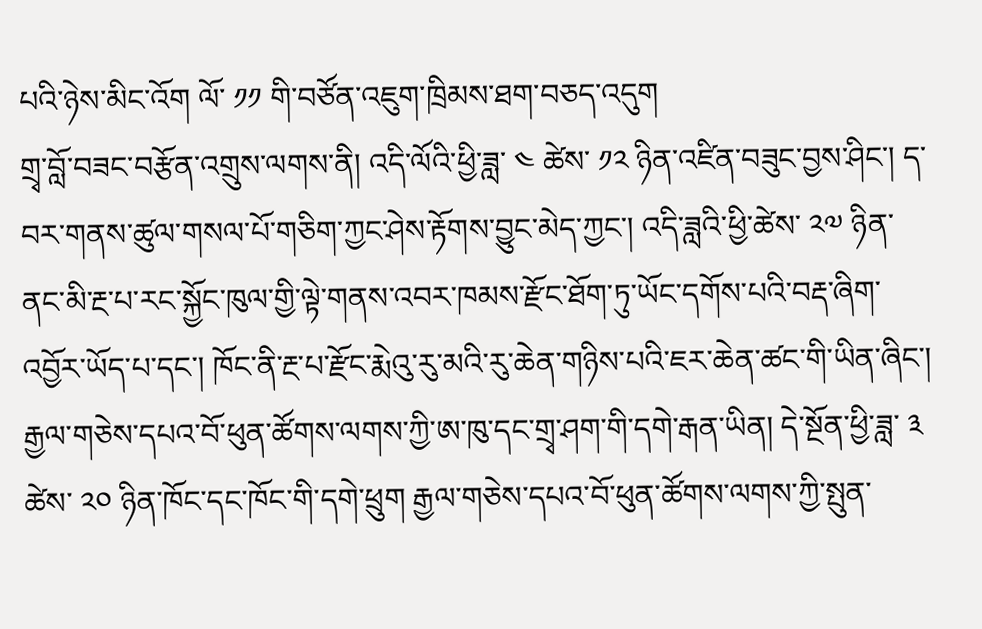པའི་ཉེས་མིང་འོག ལོ་ ༡༡ གི་བཙོན་འཇུག་ཁྲིམས་ཐག་བཅད་འདུག
གྲྭ་བློ་བཟང་བརྩོན་འགྲུས་ལགས་ནི། འདི་ལོའི་ཕྱི་ཟླ་ ༤ ཚེས་ ༡༢ ཉིན་འཛིན་བཟུང་བྱས་ཤིང་། ད་བར་གནས་ཚུལ་གསལ་པོ་གཅིག་ཀྱང་ཤེས་རྟོགས་བྱུང་མེད་ཀྱང་། འདི་ཟླའི་ཕྱི་ཚེས་ ༢༧ ཉིན་ནང་མི་རྔ་པ་རང་སྐྱོང་ཁུལ་གྱི་ལྟེ་གནས་འབར་ཁམས་རྫོང་ཐོག་ཏུ་ཡོང་དགོས་པའི་བརྡ་ཞིག་འབྱོར་ཡོད་པ་དང་། ཁོང་ནི་རྔ་པ་རྫོང་རྨེའུ་རུ་མའི་རུ་ཆེན་གཉིས་པའི་ཇར་ཆེན་ཚང་གི་ཡིན་ཞིང་། རྒྱལ་གཅེས་དཔའ་བོ་ཕུན་ཚོགས་ལགས་ཀྱི་ཨ་ཁུ་དང་གྲྭ་ཤག་གི་དགེ་རྒན་ཡིན། དེ་སྔོན་ཕྱི་ཟླ་ ༣ ཚེས་ ༢༠ ཉིན་ཁོང་དང་ཁོང་གི་དགེ་ཕྲུག རྒྱལ་གཅེས་དཔའ་བོ་ཕུན་ཚོགས་ལགས་ཀྱི་སྤུན་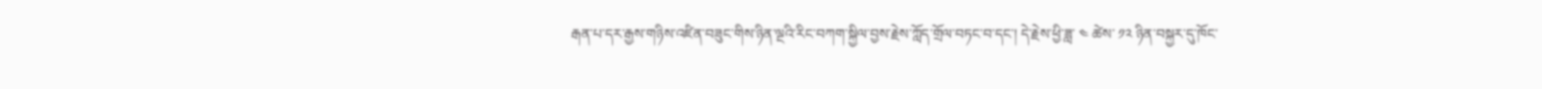རྒན་པ་དར་རྒྱས་གཉིས་འཛིན་བཟུང་གིས་ཉིན་ལྔའི་རིང་བཀག་སྐྱིལ་བྱས་རྗེས་ཀློད་གྲོལ་བཏང་བ་དང་། དེ་རྗེས་ཕྱི་ཟླ་ ༤ ཚེས་ ༡༢ ཉིན་བསྐྱར་དུ་ཁོང་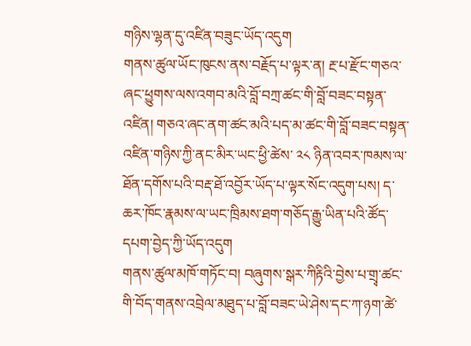གཉིས་ལྷན་དུ་འཛིན་བཟུང་ཡོད་འདུག
གནས་ཚུལ་ཡོང་ཁུངས་ནས་བརྗོད་པ་ལྟར་ན། རྔ་པ་རྫོང་གཅའ་ཞང་ཕྱུགས་ལས་འགབ་མའི་བློ་བཀྲ་ཚང་གི་བློ་བཟང་བསྟན་འཛིན། གཅའ་ཞང་ནག་ཚང་མའི་པད་མ་ཚང་གི་བློ་བཟང་བསྟན་འཛིན་གཉིས་ཀྱི་ནང་མིར་ཡང་ཕྱི་ཚེས་ ༢༨ ཉིན་འབར་ཁམས་ལ་ཐོན་དགོས་པའི་བརྡ་ཐོ་འབྱོར་ཡོད་པ་ལྟར་སོང་འདུག་པས། ད་ཆར་ཁོང་རྣམས་ལ་ཡང་ཁྲིམས་ཐག་གཅོད་རྒྱུ་ཡིན་པའི་ཚོད་དཔག་བྱེད་ཀྱི་ཡོད་འདུག
གནས་ཚུལ་མཁོ་གཏོང་བ། བཞུགས་སྒར་ཀིརྟིའི་བྱེས་པ་གྲྭ་ཚང་གི་བོད་གནས་འབྲེལ་མཐུད་པ་བློ་བཟང་ཡེ་ཤེས་དང་ཀ་ཉག་ཚེ་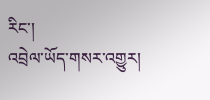རིང་།
འབྲེལ་ཡོད་གསར་འགྱུར།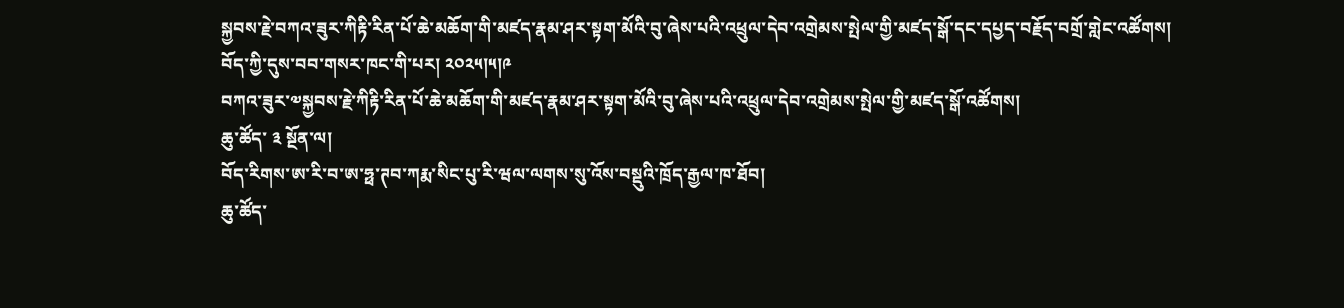སྐྱབས་རྗེ་བཀའ་ཟུར་ཀིརྟི་རིན་པོ་ཆེ་མཆོག་གི་མཛད་རྣམ་ཤར་སྟག་མོའི་བུ་ཞེས་པའི་འཕྲུལ་དེབ་འགྲེམས་སྤེལ་གྱི་མཛད་སྒོ་དང་དཔྱད་བརྗོད་བགྲོ་གླེང་འཚོགས། བོད་ཀྱི་དུས་བབ་གསར་ཁང་གི་པར། ༢༠༢༥།༥།༩
བཀའ་ཟུར་༧སྐྱབས་རྗེ་ཀིརྟི་རིན་པོ་ཆེ་མཆོག་གི་མཛད་རྣམ་ཤར་སྟག་མོའི་བུ་ཞེས་པའི་འཕྲུལ་དེབ་འགྲེམས་སྤེལ་གྱི་མཛད་སྒོ་འཚོགས།
ཆུ་ཚོད་ ༣ སྔོན་ལ།
བོད་རིགས་ཨ་རི་བ་ཨ་ཧྥ་ཊབ་ཀརྨ་སིང་པུ་རི་ཝལ་ལགས་སུ་འོས་བསྡུའི་ཁྲོད་རྒྱལ་ཁ་ཐོབ།
ཆུ་ཚོད་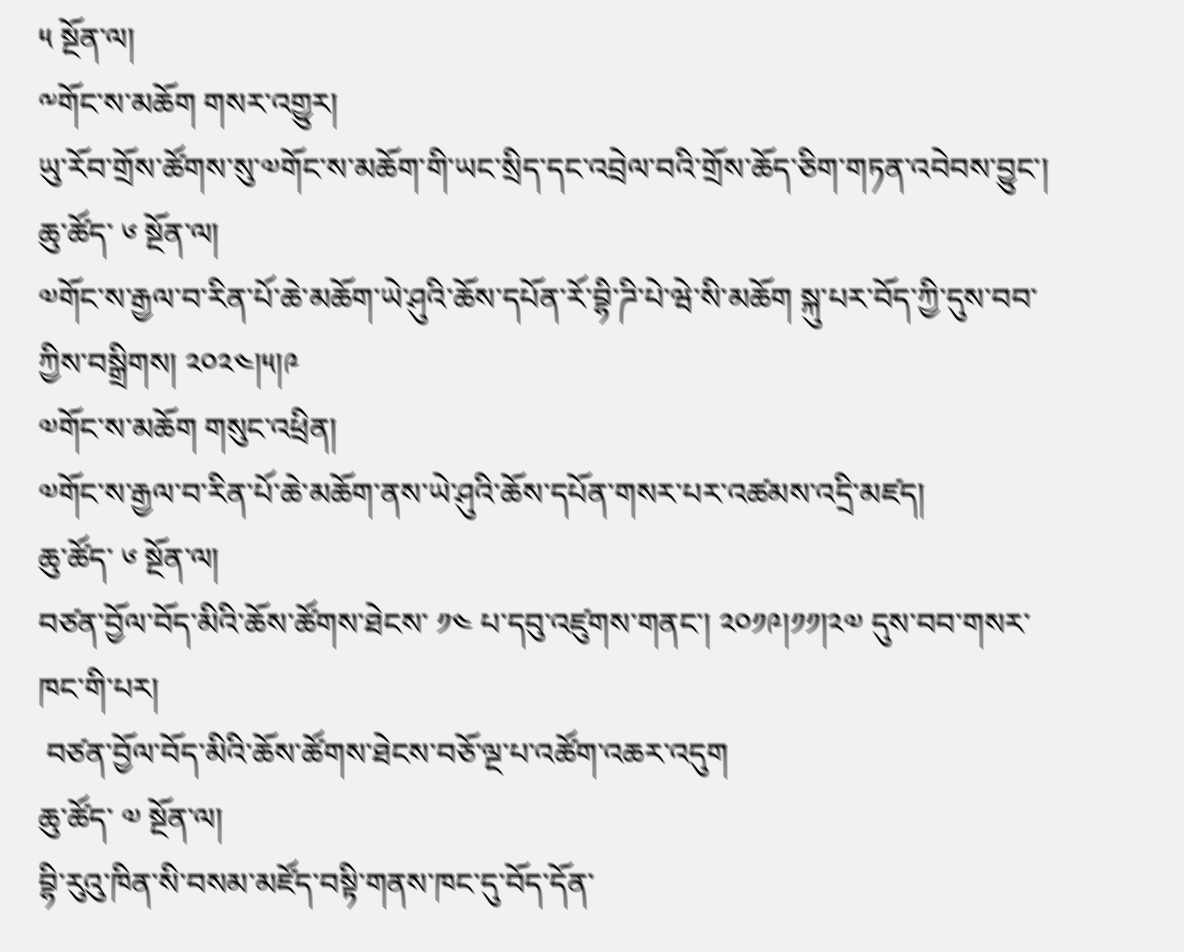༥ སྔོན་ལ།
༸གོང་ས་མཆོག གསར་འགྱུར།
ཡུ་རོབ་གྲོས་ཚོགས་སུ་༧གོང་ས་མཆོག་གི་ཡང་སྲིད་དང་འབྲེལ་བའི་གྲོས་ཆོད་ཅིག་གཏན་འབེབས་བྱུང་།
ཆུ་ཚོད་ ༦ སྔོན་ལ།
༧གོང་ས་རྒྱལ་བ་རིན་པོ་ཆེ་མཆོག་ཡེ་ཤུའི་ཆོས་དཔོན་རོ་བྷི་ཌི་པེ་ཝེ་སི་མཆོག སྐུ་པར་བོད་ཀྱི་དུས་བབ་ཀྱིས་བསྒྲིགས། ༢༠༢༤།༥།༩
༧གོང་ས་མཆོག གསུང་འཕྲིན།
༧གོང་ས་རྒྱལ་བ་རིན་པོ་ཆེ་མཆོག་ནས་ཡེ་ཤུའི་ཆོས་དཔོན་གསར་པར་འཚམས་འདྲི་མཛད།
ཆུ་ཚོད་ ༦ སྔོན་ལ།
བཙན་བྱོལ་བོད་མིའི་ཆོས་ཚོགས་ཐེངས་ ༡༤ པ་དབུ་འཛུགས་གནང་། ༢༠༡༩།༡༡།༢༧ དུས་བབ་གསར་ཁང་གི་པར།
 བཙན་བྱོལ་བོད་མིའི་ཆོས་ཚོགས་ཐེངས་བཅོ་ལྔ་པ་འཚོག་འཆར་འདུག
ཆུ་ཚོད་ ༧ སྔོན་ལ།
བྷི་རུའུ་ཁིན་སི་བསམ་མཛོད་བསྟི་གནས་ཁང་དུ་བོད་དོན་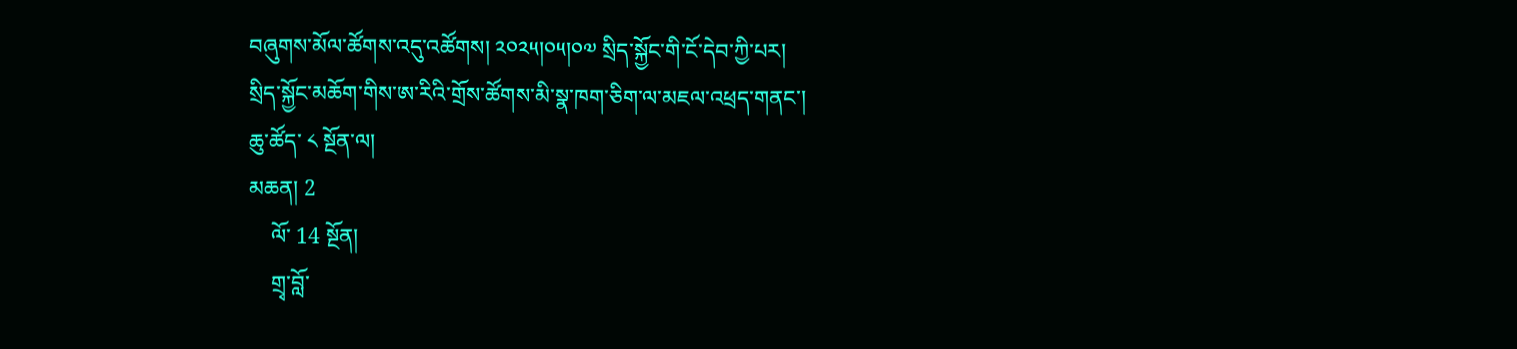བཞུགས་མོལ་ཚོགས་འདུ་འཚོགས། ༢༠༢༥།༠༥།༠༧ སྲིད་སྐྱོང་གི་ངོ་དེབ་ཀྱི་པར།
སྲིད་སྐྱོང་མཆོག་གིས་ཨ་རིའི་གྲོས་ཚོགས་མི་སྣ་ཁག་ཅིག་ལ་མཇལ་འཕྲད་གནང་།
ཆུ་ཚོད་ ༨ སྔོན་ལ།
མཆན། 2
    ལོ་ 14 སྔོན།
    གྲྭ་བློ་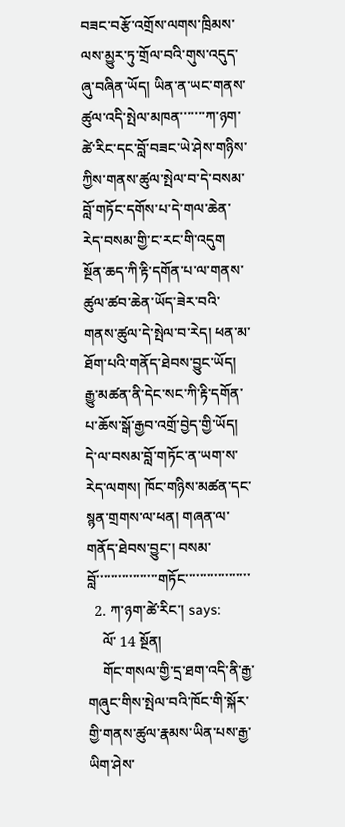བཟང་བརྩོ་འགྲོས་ལགས་ཁྲིམས་ལས་མྱུར་ཏུ་གྲོལ་བའི་གུས་འདུད་ཞུ་བཞིན་ཡོད། ཡིན་ན་ཡང་གནས་ཚུལ་འདི་སྤེལ་མཁན་་་་་་་ཀ་ཉག་ཚེ་རིང་དང་བློ་བཟང་ཡེ་ཤེས་གཉིས་ཀྱིས་གནས་ཚུལ་སྤེལ་བ་དེ་བསམ་བློ་གཏོང་དགོས་པ་དེ་གལ་ཆེན་རེད་བསམ་གྱི་ང་རང་གི་འདུག སྔོན་ཆད་ཀི་རྟི་དགོན་པ་ལ་གནས་ཚུལ་ཚབ་ཆེན་ཡོད་ཟེར་བའི་གནས་ཚུལ་དེ་སྤེལ་བ་རེད། ཕན་མ་ཐོག་པའི་གནོད་ཐེབས་བྱུང་ཡོད། རྒྱུ་མཚན་ནི་དེང་སང་ཀི་རྟི་དགོན་པ་ཆོས་སྒོ་རྒྱབ་འགྲོ་བྱེད་གྱི་ཡོད། དེ་ལ་བསམ་བློ་གཏོང་ན་ཡག་ས་རེད་ལགས། ཁོང་གཉིས་མཚན་དང་སྙན་གྲགས་ལ་ཕན། གཞན་ལ་གནོད་ཐེབས་བྱུང་། བསམ་བློ་་་་་་་་་་་་་་་་་གཏོང་་་་་་་་་་་་་་་་་་
  2. ཀ་ཉག་ཚེ་རིང་། says:
    ལོ་ 14 སྔོན།
    གོང་གསལ་གྱི་དྲ་ཐག་འདི་ནི་རྒྱ་གཞུང་གིས་སྤེལ་བའི་ཁོང་གི་སྐོར་གྱི་གནས་ཚུལ་རྣམས་ཡིན་པས་རྒྱ་ཡིག་ཤེས་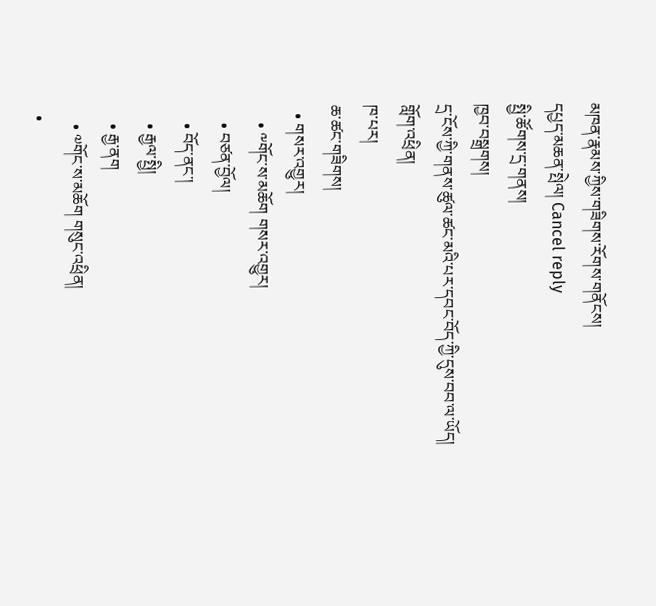མཁན་རྣམས་ཀྱིས་གཟིགས་རོགས་གནོངས།
དཔྱད་མཆན་སྤེལ། Cancel reply
སྤྱི་ཚོགས་དྲ་གནས།
ཁྱབ་བསྒྲགས།
དྲ་ངོས་ཀྱི་གནས་ཚུལ་ཚང་མའི་པར་དབང་བོད་ཀྱི་དུས་བབ་ལ་ཡོད།
གློག་འཕྲིན།
ཁ་པར།
ཆ་ཚང་གཟིགས།
  • གསར་འགྱུར།
    • ༸གོང་ས་མཆོག གསར་འགྱུར།
    • བཙན་བྱོལ།
    • བོད་ནང་།
    • རྒྱལ་སྤྱི།
    • རྒྱ་ནག
    • ༧གོང་ས་མཆོག གསུང་འཕྲིན།
  •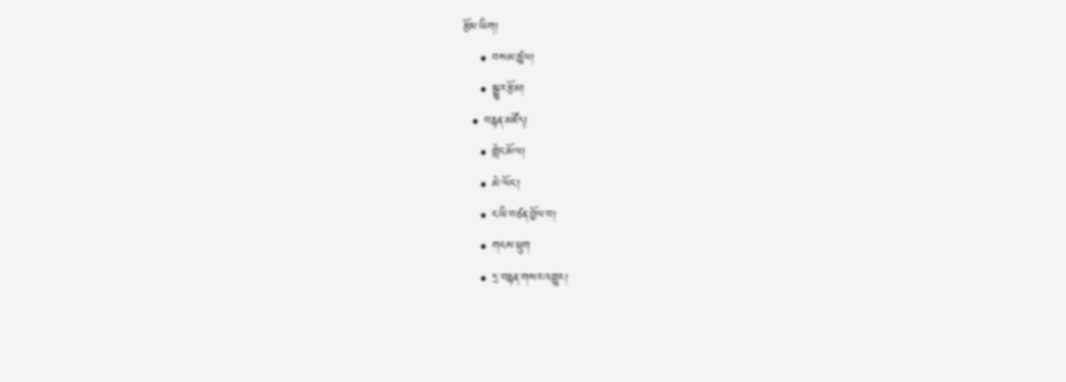རྩོམ་ཡིག།
    • བསམ་ཚུལ།
    • སྒྱུར་རྩོམ།
  • བརྙན་མཛོད།
    • གླེང་མོལ།
    • མེ་ལོང་།
    • ང་ཡི་བཙན་བྱོལ་བ།
    • གངས་ཕྲུག
    • དྲ་བརྙན་གསར་འགྱུར།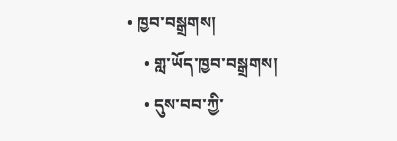• ཁྱབ་བསྒྲགས།
    • གླ་ཡོད་ཁྱབ་བསྒྲགས།
    • དུས་བབ་ཀྱི་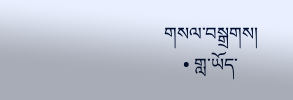གསལ་བསྒྲགས།
    • གླ་ཡོད་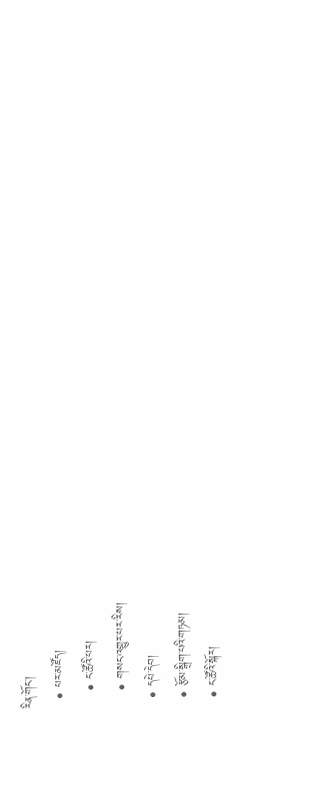རིན་གོང་།
  • པར་མཛོད།
    • ང་ཚོའི་པར།
    • གསང་འགྱུར་པར་རིས།
  • དཔེ་དེབ།
  • རྩོམ་སྒྲིག་པའི་གཏམ།
  • ང་ཚོའི་སྐོར།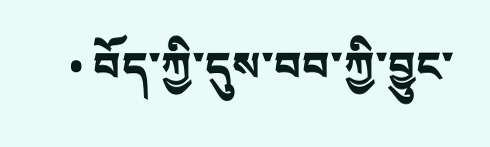• བོད་ཀྱི་དུས་བབ་ཀྱི་བྱུང་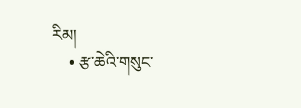རིམ།
    • རྩ་ཆེའི་གསུང་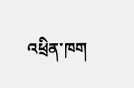འཕྲིན་ཁག